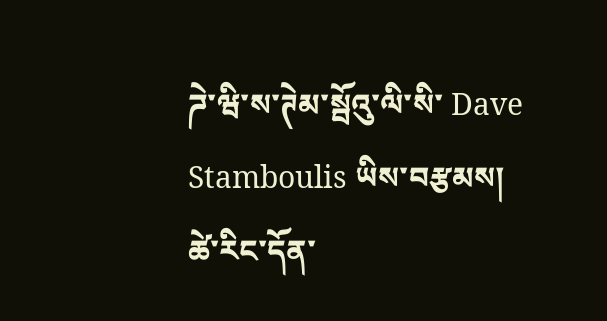ཌེ་ཝི་ས་ཊེམ་སྦོའུ་ལི་སི་ Dave Stamboulis ཡིས་བརྩམས།
ཚེ་རིང་དོན་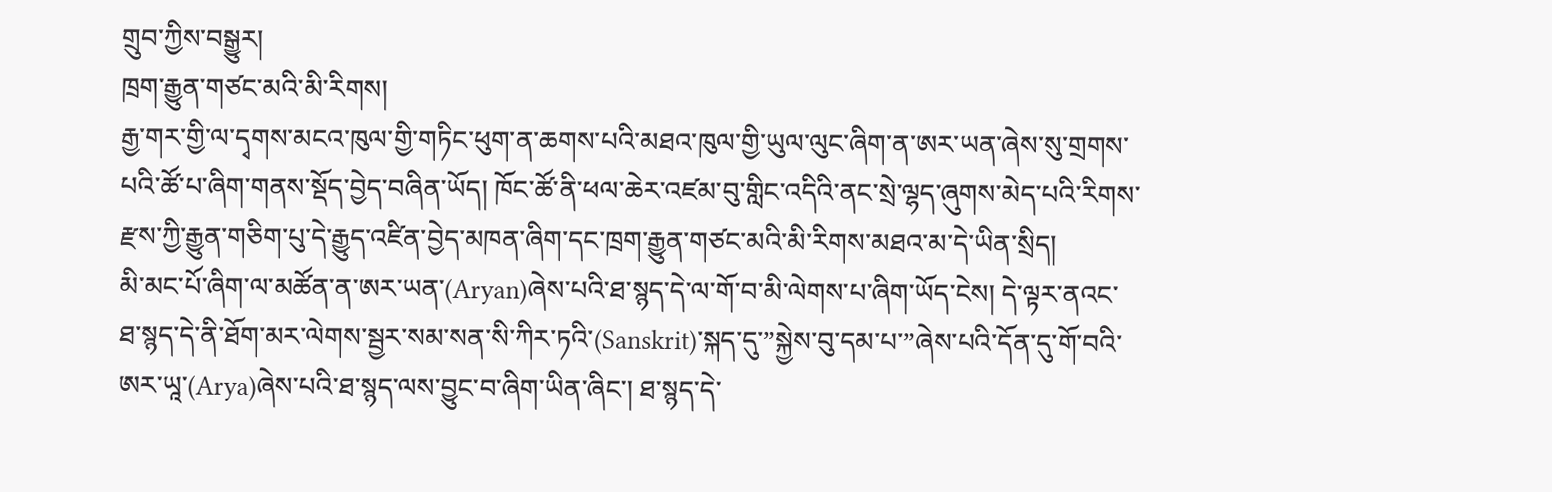གྲུབ་ཀྱིས་བསྒྱུར།
ཁྲག་རྒྱུན་གཙང་མའི་མི་རིགས།
རྒྱ་གར་གྱི་ལ་དྭགས་མངའ་ཁུལ་གྱི་གཏིང་ཕུག་ན་ཆགས་པའི་མཐའ་ཁུལ་གྱི་ཡུལ་ལུང་ཞིག་ན་ཨར་ཡན་ཞེས་སུ་གྲགས་པའི་ཚོ་པ་ཞིག་གནས་སྡོད་བྱེད་བཞིན་ཡོད། ཁོང་ཚོ་ནི་ཕལ་ཆེར་འཛམ་བུ་གླིང་འདིའི་ནང་སྲེ་ལྷད་ཞུགས་མེད་པའི་རིགས་རྫས་ཀྱི་རྒྱུན་གཅིག་པུ་དེ་རྒྱུད་འཛིན་བྱེད་མཁན་ཞིག་དང་ཁྲག་རྒྱུན་གཙང་མའི་མི་རིགས་མཐའ་མ་དེ་ཡིན་སྲིད།
མི་མང་པོ་ཞིག་ལ་མཚོན་ན་ཨར་ཡན་(Aryan)ཞེས་པའི་ཐ་སྙད་དེ་ལ་གོ་བ་མི་ལེགས་པ་ཞིག་ཡོད་ངེས། དེ་ལྟར་ནའང་ཐ་སྙད་དེ་ནི་ཐོག་མར་ལེགས་སྦྱར་སམ་སན་སི་ཀིར་ཏའི་(Sanskrit)་སྐད་དུ་”སྐྱེས་བུ་དམ་པ་”ཞེས་པའི་དོན་དུ་གོ་བའི་ཨར་ཡཱ་(Arya)ཞེས་པའི་ཐ་སྙད་ལས་བྱུང་བ་ཞིག་ཡིན་ཞིང་། ཐ་སྙད་དེ་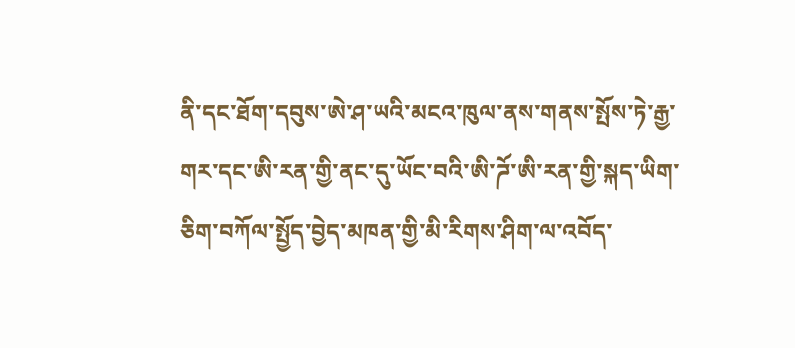ནི་དང་ཐོག་དབུས་ཨེ་ཤ་ཡའི་མངའ་ཁུལ་ནས་གནས་སྤོས་ཏེ་རྒྱ་གར་དང་ཨི་རན་གྱི་ནང་དུ་ཡོང་བའི་ཨི་ཌོ་ཨི་རན་གྱི་སྐད་ཡིག་ཅིག་བཀོལ་སྤྱོད་བྱེད་མཁན་གྱི་མི་རིགས་ཤིག་ལ་འབོད་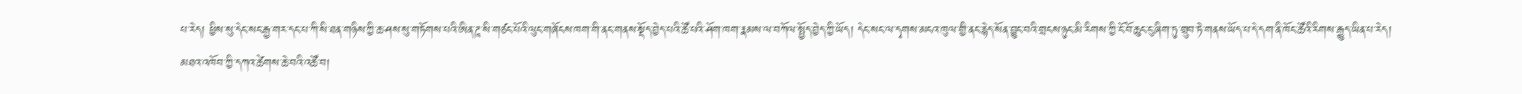པ་རེད། ཕྱིས་སུ་དེང་སང་རྒྱ་གར་དང་པ་ཀི་སི་ཐན་གཉིས་ཀྱི་ཆ་ཤས་སུ་གཏོགས་པའི་ཨིན་ཌཱ་སི་གཙང་པོའི་ལུང་གཞོངས་ཁག་གི་ནང་གནས་སྡོད་བྱེད་པའི་ཚོ་པའི་ཤོག་ཁག་རྣམས་ལ་བཀོལ་སྤྱོད་བྱེད་ཀྱི་ཡོད། དེང་སང་ལ་དྭགས་མངའ་ཁུལ་གྱི་ནང་རྙེད་སོན་བྱུང་བའི་གྲངས་ཉུང་མི་རིགས་ཀྱི་ངོ་བོ་ཆུང་ངུ་ཞིག་ཏུ་གྲུབ་ཏེ་གནས་ཡོད་པ་དེ་དག་ནི་ཁོང་ཚོའི་རིགས་རྒྱུད་ཡིན་པ་རེད།
མཐའ་འཁོབ་ཀྱི་དཀའ་ཚེགས་ཆེ་བའི་འཚོ་བ།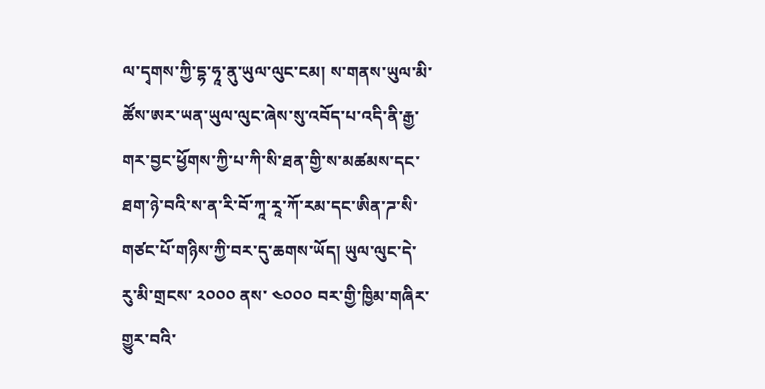ལ་དྭགས་ཀྱི་དྷ་ཧཱ་ནུ་ཡུལ་ལུང་ངམ། ས་གནས་ཡུལ་མི་ཚོས་ཨར་ཡན་ཡུལ་ལུང་ཞེས་སུ་འབོད་པ་འདི་ནི་རྒྱ་གར་བྱང་ཕྱོགས་ཀྱི་པ་ཀི་སི་ཐན་གྱི་ས་མཚམས་དང་ཐག་ཉེ་བའི་ས་ན་རི་བོ་ཀཱ་རཱ་ཀོ་རམ་དང་ཨིན་ཌ་སི་གཙང་པོ་གཉིས་ཀྱི་བར་དུ་ཆགས་ཡོད། ཡུལ་ལུང་དེ་རུ་མི་གྲངས་ ༢༠༠༠ ནས་ ༤༠༠༠ བར་གྱི་ཁྱིམ་གཞིར་གྱུར་བའི་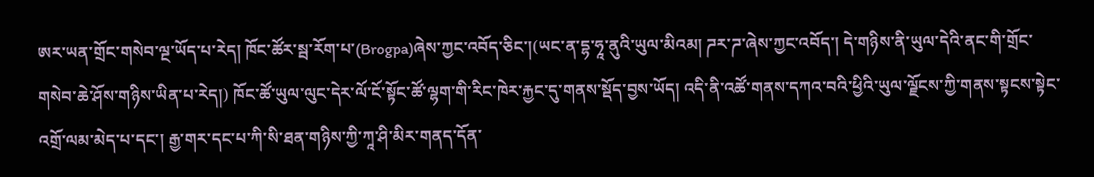ཨར་ཡན་གྲོང་གསེབ་ལྔ་ཡོད་པ་རེད། ཁོང་ཚོར་སྦ་རོག་པ་(Brogpa)ཞེས་ཀྱང་འབོད་ཅིང་།(ཡང་ན་དྷ་ཧཱ་ནུའི་ཡུལ་མིའམ། ཌར་ཌ་ཞེས་ཀྱང་འབོད་། དེ་གཉིས་ནི་ཡུལ་དེའི་ནང་གི་གྲོང་གསེབ་ཆེ་ཤོས་གཉིས་ཡིན་པ་རེད།) ཁོང་ཚོ་ཡུལ་ལུང་དེར་ལོ་ངོ་སྟོང་ཚོ་ལྷག་གི་རིང་ཁེར་རྐྱང་དུ་གནས་སྡོད་བྱས་ཡོད། འདི་ནི་འཚོ་གནས་དཀའ་བའི་ཕྱིའི་ཡུལ་ལྗོངས་ཀྱི་གནས་སྟངས་སྟེང་འགྲོ་ལམ་མེད་པ་དང་། རྒྱ་གར་དང་པ་ཀི་སི་ཐན་གཉིས་ཀྱི་ཀཱ་ཤི་མིར་གནད་དོན་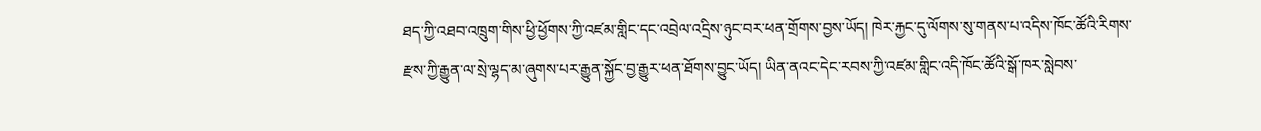ཐད་ཀྱི་འཐབ་འཁྲུག་གིས་ཕྱི་ཕྱོགས་ཀྱི་འཛམ་གླིང་དང་འབྲེལ་འདྲིས་ཉུང་བར་ཕན་གྲོགས་བྱས་ཡོད། ཁེར་རྐྱང་དུ་ལོགས་སུ་གནས་པ་འདིས་ཁོང་ཚོའི་རིགས་རྫས་ཀྱི་རྒྱུན་ལ་སྲེ་ལྷད་མ་ཞུགས་པར་རྒྱུན་སྐྱོང་བྱ་རྒྱུར་ཕན་ཐོགས་བྱུང་ཡོད། ཡིན་ནའང་དེང་རབས་ཀྱི་འཛམ་གླིང་འདི་ཁོང་ཚོའི་སྒོ་ཁར་སླེབས་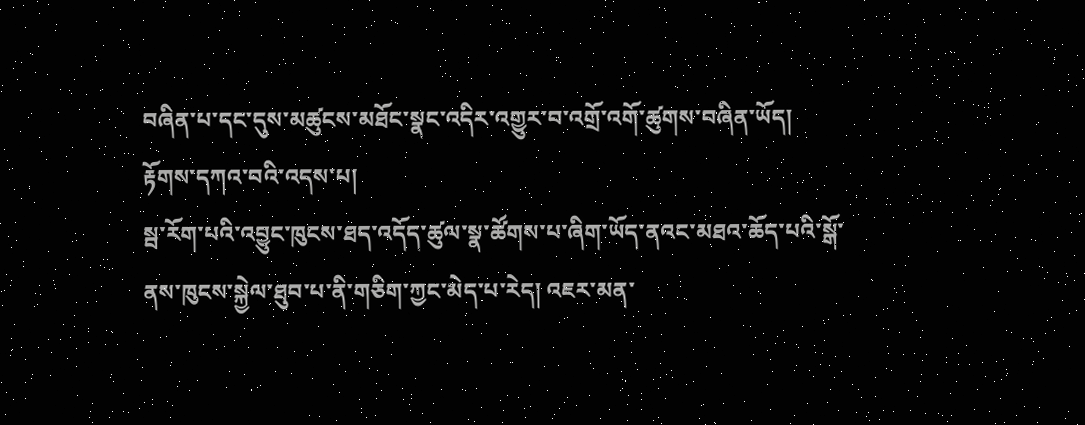བཞིན་པ་དང་དུས་མཚུངས་མཐོང་སྣང་འདིར་འགྱུར་བ་འགྲོ་འགོ་ཚུགས་བཞིན་ཡོད།
རྟོགས་དཀའ་བའི་འདས་པ།
སྦ་རོག་པའི་འབྱུང་ཁུངས་ཐད་འདོད་ཚུལ་སྣ་ཚོགས་པ་ཞིག་ཡོད་ནའང་མཐའ་ཆོད་པའི་སྒོ་ནས་ཁུངས་སྐྱེལ་ཐུབ་པ་ནི་གཅིག་ཀྱང་མེད་པ་རེད། འཇར་མན་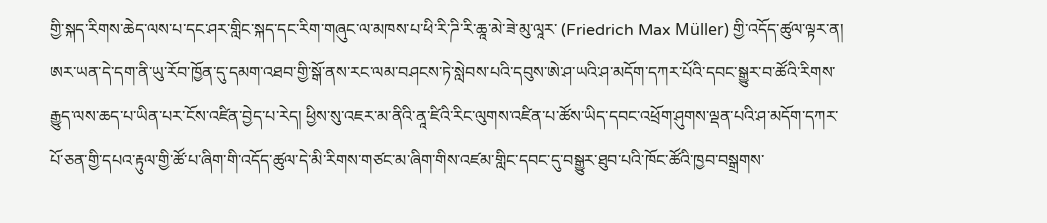གྱི་སྐད་རིགས་ཆེད་ལས་པ་དང་ཤར་གླིང་སྐད་དང་རིག་གཞུང་ལ་མཁས་པ་ཕི་རི་ཌི་རི་ཆཱ་མེ་ཟེ་མུ་ལཱར་ (Friedrich Max Müller) གྱི་འདོད་ཚུལ་ལྟར་ན། ཨར་ཡན་དེ་དག་ནི་ཡུ་རོབ་ཁྱོན་དུ་དམག་འཐབ་གྱི་སྒོ་ནས་རང་ལམ་བཤངས་ཏེ་སླེབས་པའི་དབུས་ཨེ་ཤ་ཡའི་ཤ་མདོག་དཀར་པོའི་དབང་སྒྱུར་བ་ཚོའི་རིགས་རྒྱུད་ལས་ཆད་པ་ཡིན་པར་ངོས་འཛིན་བྱེད་པ་རེད། ཕྱིས་སུ་འཇར་མ་ནིའི་ནཱ་ཛིའི་རིང་ལུགས་འཛིན་པ་ཚོས་ཡིད་དབང་འཕྲོག་ཤུགས་ལྡན་པའི་ཤ་མདོག་དཀར་པོ་ཅན་གྱི་དཔའ་རྟུལ་གྱི་ཚོ་པ་ཞིག་གི་འདོད་ཚུལ་དེ་མི་རིགས་གཙང་མ་ཞིག་གིས་འཛམ་གླིང་དབང་དུ་བསྒྱུར་ཐུབ་པའི་ཁོང་ཚོའི་ཁྱབ་བསྒྲགས་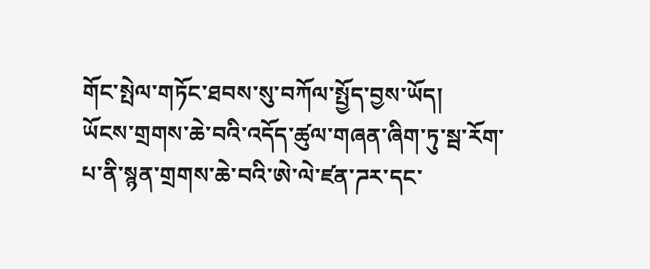གོང་སྤེལ་གཏོང་ཐབས་སུ་བཀོལ་སྤྱོད་བྱས་ཡོད།
ཡོངས་གྲགས་ཆེ་བའི་འདོད་ཚུལ་གཞན་ཞིག་ཏུ་སྦ་རོག་པ་ནི་སྙན་གྲགས་ཆེ་བའི་ཨེ་ལེ་ཛན་ཌར་དང་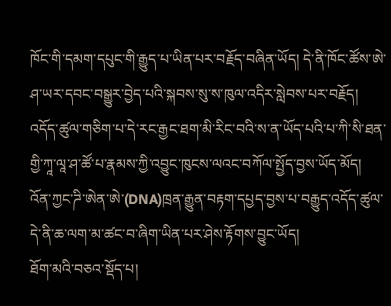ཁོང་གི་དམག་དཔུང་གི་རྒྱུད་པ་ཡིན་པར་བརྗོད་བཞིན་ཡོད། དེ་ནི་ཁོང་ཚོས་ཨེ་ཤ་ཡར་དབང་བསྒྱུར་བྱེད་པའི་སྐབས་སུ་ས་ཁུལ་འདིར་སླེབས་པར་བརྗོད། འདོད་ཚུལ་གཅིག་པ་དེ་རང་རྒྱང་ཐག་མི་རིང་བའི་ས་ན་ཡོད་པའི་པ་ཀི་སི་ཐན་གྱི་ཀཱ་ལཱ་ཤ་ཚོ་པ་རྣམས་ཀྱི་འབྱུང་ཁུངས་ལའང་བཀོལ་སྤྱོད་བྱས་ཡོད་མོད། འོན་ཀྱང་ཌི་ཨེན་ཨེ་(DNA)ཁྲན་རྒྱུན་བརྟག་དཔྱད་བྱས་པ་བརྒྱུད་འདོད་ཚུལ་དེ་ནི་ཆ་ལག་མ་ཚང་བ་ཞིག་ཡིན་པར་ཤེས་རྟོགས་བྱུང་ཡོད།
ཐོག་མའི་བཅའ་སྡོད་པ།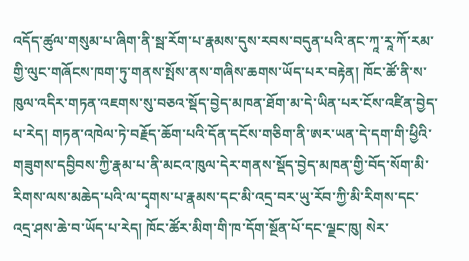འདོད་ཚུལ་གསུམ་པ་ཞིག་ནི་སྦ་རོག་པ་རྣམས་དུས་རབས་བདུན་པའི་ནང་ཀཱ་རཱ་ཀོ་རམ་གྱི་ལུང་གཞོངས་ཁག་ཏུ་གནས་སྤོས་ནས་གཞིས་ཆགས་ཡོད་པར་བརྟེན། ཁོང་ཚོ་ནི་ས་ཁུལ་འདིར་གཏན་འཇགས་སུ་བཅའ་སྡོད་བྱེད་མཁན་ཐོག་མ་དེ་ཡིན་པར་ངོས་འཛིན་བྱེད་པ་རེད། གཏན་འཁེལ་ཏེ་བརྗོད་ཆོག་པའི་དོན་དངོས་གཅིག་ནི་ཨར་ཡན་དེ་དག་གི་ཕྱིའི་གཟུགས་དབྱིབས་ཀྱི་རྣམ་པ་ནི་མངའ་ཁུལ་དེར་གནས་སྡོད་བྱེད་མཁན་གྱི་བོད་སོག་མི་རིགས་ལས་མཆེད་པའི་ལ་དྭགས་པ་རྣམས་དང་མི་འདྲ་བར་ཡུ་རོབ་ཀྱི་མི་རིགས་དང་འདྲ་ཤས་ཆེ་བ་ཡོད་པ་རེད། ཁོང་ཚོར་མིག་གི་ཁ་དོག་སྔོན་པོ་དང་ལྗང་ཁུ། སེར་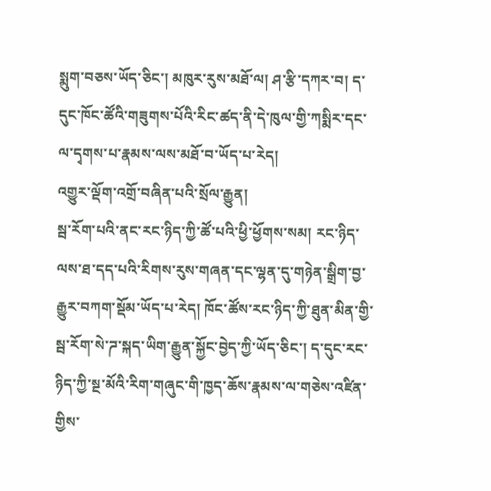སྨུག་བཅས་ཡོད་ཅིང་། མཁུར་རུས་མཐོ་ལ། ཤ་རྩི་དཀར་བ། ད་དུང་ཁོང་ཚོའི་གཟུགས་པོའི་རིང་ཚད་ནི་དེ་ཁུལ་གྱི་ཀསྨིར་དང་ལ་དྭགས་པ་རྣམས་ལས་མཐོ་བ་ཡོད་པ་རེད།
འགྱུར་ལྡོག་འགྲོ་བཞིན་པའི་སྲོལ་རྒྱུན།
སྦ་རོག་པའི་ནང་རང་ཉིད་ཀྱི་ཚོ་པའི་ཕྱི་ཕྱོགས་སམ། རང་ཉིད་ལས་ཐ་དད་པའི་རིགས་རུས་གཞན་དང་ལྷན་དུ་གཉེན་སྒྲིག་བྱ་རྒྱུར་བཀག་སྡོམ་ཡོད་པ་རེད། ཁོང་ཚོས་རང་ཉིད་ཀྱི་ཐུན་མིན་གྱི་སྦ་རོག་སེ་ཌ་སྐད་ཡིག་རྒྱུན་སྐྱོང་བྱེད་ཀྱི་ཡོད་ཅིང་། ད་དུང་རང་ཉིད་ཀྱི་སྔ་མོའི་རིག་གཞུང་གི་ཁྱད་ཆོས་རྣམས་ལ་གཅེས་འཛིན་གྱིས་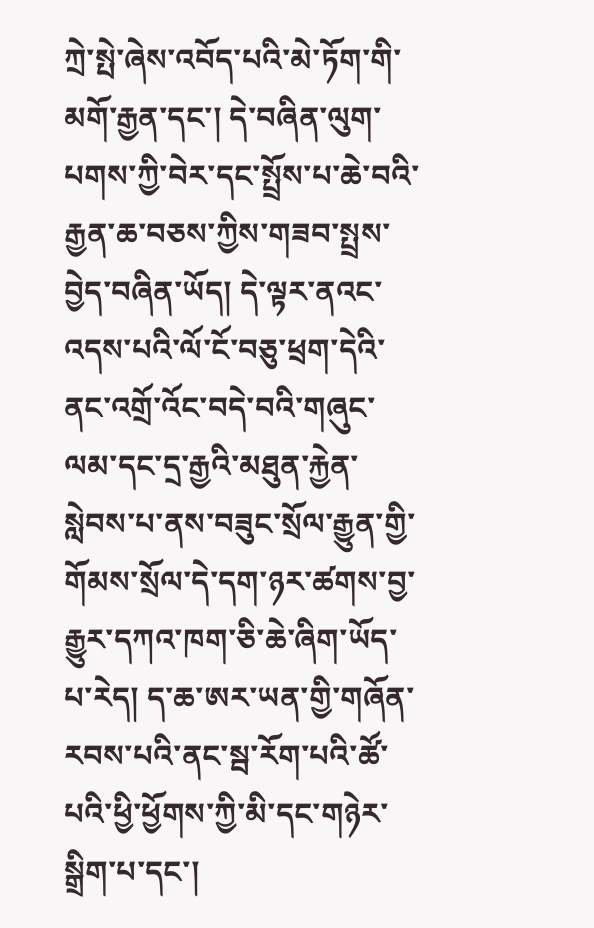ཀྲེ་སྤེ་ཞེས་འབོད་པའི་མེ་ཏོག་གི་མགོ་རྒྱན་དང་། དེ་བཞིན་ལུག་པགས་ཀྱི་བེར་དང་སྤྲོས་པ་ཆེ་བའི་རྒྱན་ཆ་བཅས་ཀྱིས་གཟབ་སྤྲས་བྱེད་བཞིན་ཡོད། དེ་ལྟར་ནའང་འདས་པའི་ལོ་ངོ་བཅུ་ཕྲག་དེའི་ནང་འགྲོ་འོང་བདེ་བའི་གཞུང་ལམ་དང་དྲ་རྒྱའི་མཐུན་རྐྱེན་སླེབས་པ་ནས་བཟུང་སྲོལ་རྒྱུན་གྱི་གོམས་སྲོལ་དེ་དག་ཉར་ཚགས་བྱ་རྒྱུར་དཀའ་ཁག་ཅི་ཆེ་ཞིག་ཡོད་པ་རེད། ད་ཆ་ཨར་ཡན་གྱི་གཞོན་རབས་པའི་ནང་སྦ་རོག་པའི་ཚོ་པའི་ཕྱི་ཕྱོགས་ཀྱི་མི་དང་གཉེར་སྒྲིག་པ་དང་།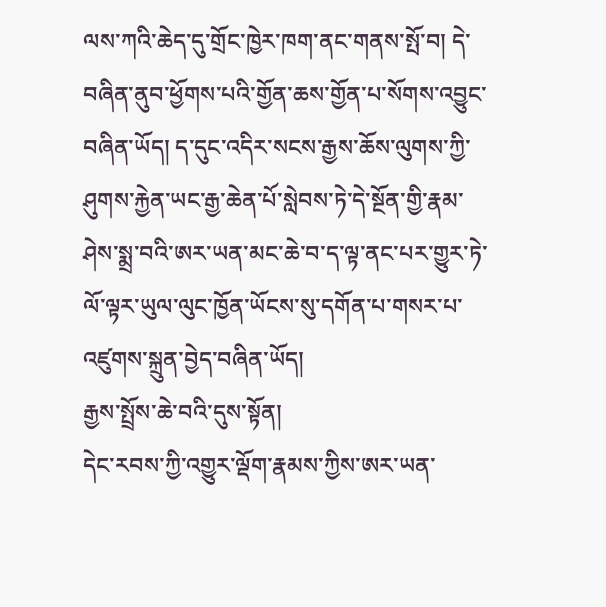ལས་ཀའི་ཆེད་དུ་གྲོང་ཁྱེར་ཁག་ནང་གནས་སྤོ་བ། དེ་བཞིན་ནུབ་ཕྱོགས་པའི་གྱོན་ཆས་གྱོན་པ་སོགས་འབྱུང་བཞིན་ཡོད། ད་དུང་འདིར་སངས་རྒྱས་ཆོས་ལུགས་ཀྱི་ཤུགས་རྐྱེན་ཡང་རྒྱ་ཆེན་པོ་སླེབས་ཏེ་དེ་སྔོན་གྱི་རྣམ་ཤེས་སྨྲ་བའི་ཨར་ཡན་མང་ཆེ་བ་ད་ལྟ་ནང་པར་གྱུར་ཏེ་ལོ་ལྟར་ཡུལ་ལུང་ཁྱོན་ཡོངས་སུ་དགོན་པ་གསར་པ་འཛུགས་སྐྲུན་བྱེད་བཞིན་ཡོད།
རྒྱས་སྤྲོས་ཆེ་བའི་དུས་སྟོན།
དེང་རབས་ཀྱི་འགྱུར་ལྡོག་རྣམས་ཀྱིས་ཨར་ཡན་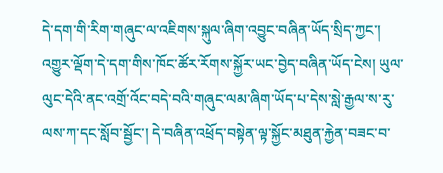དེ་དག་གི་རིག་གཞུང་ལ་འཇིགས་སྐུལ་ཞིག་འབྱུང་བཞིན་ཡོད་སྲིད་ཀྱང་། འགྱུར་ལྡོག་དེ་དག་གིས་ཁོང་ཚོར་རོགས་སྐྱོར་ཡང་བྱེད་བཞིན་ཡོད་ངེས། ཡུལ་ལུང་དེའི་ནང་འགྲོ་འོང་བདེ་བའི་གཞུང་ལམ་ཞིག་ཡོད་པ་དེས་སླེ་རྒྱལ་ས་རུ་ལས་ཀ་དང་སློབ་སྦྱོང་། དེ་བཞིན་འཕྲོད་བསྟེན་ལྟ་སྐྱོང་མཐུན་རྐྱེན་བཟང་བ་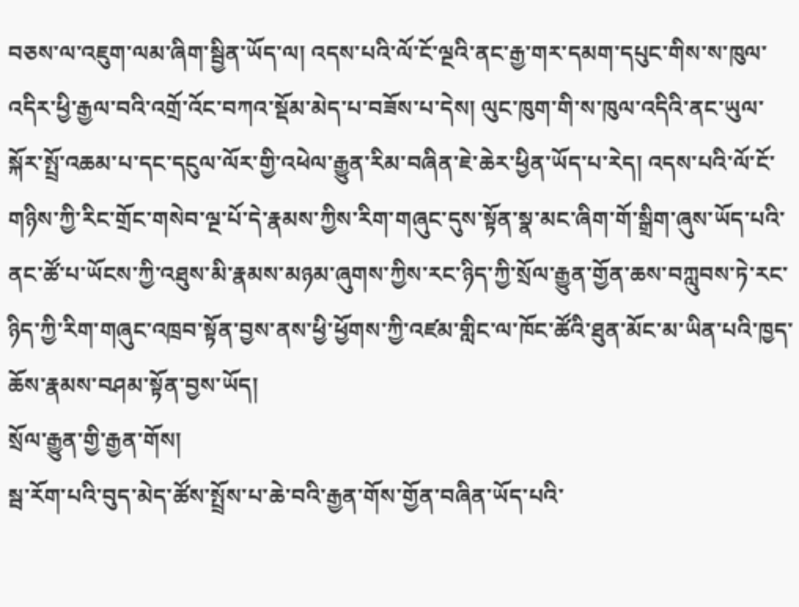བཅས་ལ་འཇུག་ལམ་ཞིག་སྦྱིན་ཡོད་ལ། འདས་པའི་ལོ་ངོ་ལྔའི་ནང་རྒྱ་གར་དམག་དཔུང་གིས་ས་ཁུལ་འདིར་ཕྱི་རྒྱལ་བའི་འགྲོ་འོང་བཀའ་སྡོམ་མེད་པ་བཟོས་པ་དེས། ལུང་ཁུག་གི་ས་ཁུལ་འདིའི་ནང་ཡུལ་སྐོར་སྤྲོ་འཆམ་པ་དང་དངུལ་ལོར་གྱི་འཕེལ་རྒྱུན་རིམ་བཞིན་ཇེ་ཆེར་ཕྱིན་ཡོད་པ་རེད། འདས་པའི་ལོ་ངོ་གཉིས་ཀྱི་རིང་གྲོང་གསེབ་ལྔ་པོ་དེ་རྣམས་ཀྱིས་རིག་གཞུང་དུས་སྟོན་སྣ་མང་ཞིག་གོ་སྒྲིག་ཞུས་ཡོད་པའི་ནང་ཚོ་པ་ཡོངས་ཀྱི་འཐུས་མི་རྣམས་མཉམ་ཞུགས་ཀྱིས་རང་ཉིད་ཀྱི་སྲོལ་རྒྱུན་གྱོན་ཆས་བཀླུབས་ཏེ་རང་ཉིད་ཀྱི་རིག་གཞུང་འཁྲབ་སྟོན་བྱས་ནས་ཕྱི་ཕྱོགས་ཀྱི་འཛམ་གླིང་ལ་ཁོང་ཚོའི་ཐུན་མོང་མ་ཡིན་པའི་ཁྱད་ཆོས་རྣམས་བཤམ་སྟོན་བྱས་ཡོད།
སྲོལ་རྒྱུན་གྱི་རྒྱན་གོས།
སྦ་རོག་པའི་བུད་མེད་ཚོས་སྤྲོས་པ་ཆེ་བའི་རྒྱན་གོས་གྱོན་བཞིན་ཡོད་པའི་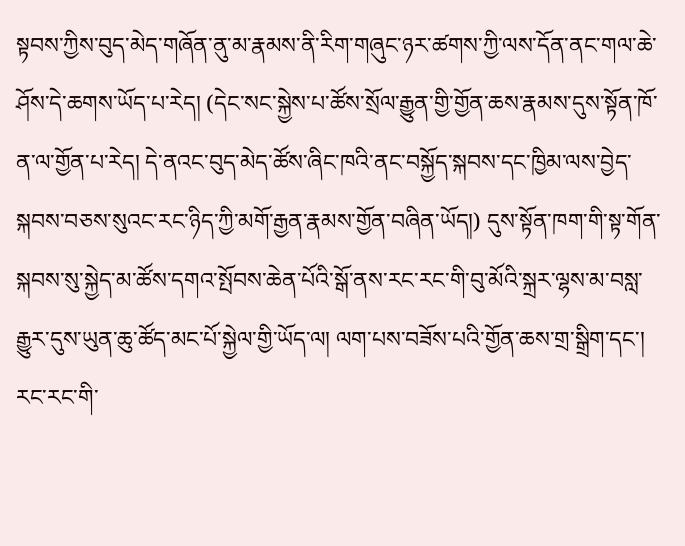སྟབས་ཀྱིས་བུད་མེད་གཞོན་ནུ་མ་རྣམས་ནི་རིག་གཞུང་ཉར་ཚགས་ཀྱི་ལས་དོན་ནང་གལ་ཆེ་ཤོས་དེ་ཆགས་ཡོད་པ་རེད། (དེང་སང་སྐྱེས་པ་ཚོས་སྲོལ་རྒྱུན་གྱི་གྱོན་ཆས་རྣམས་དུས་སྟོན་ཁོ་ན་ལ་གྱོན་པ་རེད། དེ་ནའང་བུད་མེད་ཚོས་ཞིང་ཁའི་ནང་བསྐྱོད་སྐབས་དང་ཁྱིམ་ལས་བྱེད་སྐབས་བཅས་སུའང་རང་ཉིད་ཀྱི་མགོ་རྒྱན་རྣམས་གྱོན་བཞིན་ཡོད།) དུས་སྟོན་ཁག་གི་སྟ་གོན་སྐབས་སུ་སྐྱེད་མ་ཚོས་དགའ་སྤོབས་ཆེན་པོའི་སྒོ་ནས་རང་རང་གི་བུ་མོའི་སྐྲར་ལྷས་མ་བསླ་རྒྱུར་དུས་ཡུན་ཆུ་ཚོད་མང་པོ་སྐྱེལ་གྱི་ཡོད་ལ། ལག་པས་བཟོས་པའི་གྱོན་ཆས་གྲ་སྒྲིག་དང་། རང་རང་གི་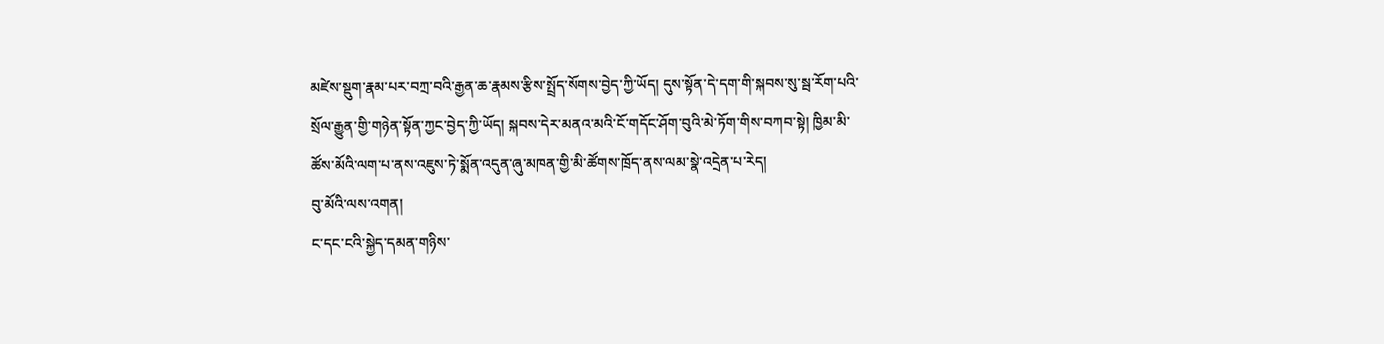མཛེས་སྡུག་རྣམ་པར་བཀྲ་བའི་རྒྱན་ཆ་རྣམས་རྩིས་སྤྲོད་སོགས་བྱེད་ཀྱི་ཡོད། དུས་སྟོན་དེ་དག་གི་སྐབས་སུ་སྦ་རོག་པའི་སྲོལ་རྒྱུན་གྱི་གཉེན་སྟོན་ཀྱང་བྱེད་ཀྱི་ཡོད། སྐབས་དེར་མནའ་མའི་ངོ་གདོང་ཤོག་བུའི་མེ་ཏོག་གིས་བཀབ་སྟེ། ཁྱིམ་མི་ཚོས་མོའི་ལག་པ་ནས་འཇུས་ཏེ་སྨོན་འདུན་ཞུ་མཁན་གྱི་མི་ཚོགས་ཁྲོད་ནས་ལམ་སྣེ་འདྲེན་པ་རེད།
བུ་མོའི་ལས་འགན།
ང་དང་ངའི་སྐྱེད་དམན་གཉིས་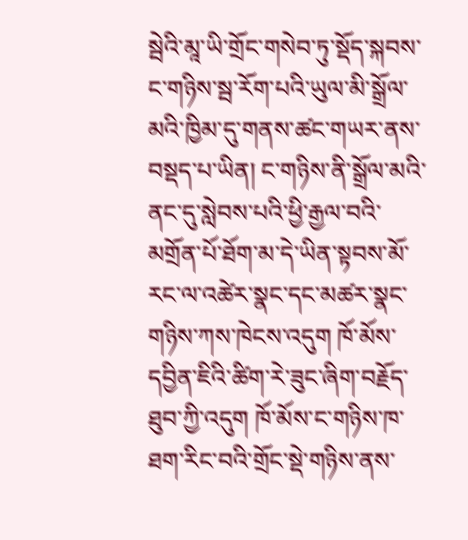སྦེའི་མཱ་ཡི་གྲོང་གསེབ་ཏུ་སྡོད་སྐབས་ང་གཉིས་སྦ་རོག་པའི་ཡུལ་མི་སྒྲོལ་མའི་ཁྱིམ་དུ་གནས་ཚང་གཡར་ནས་བསྡད་པ་ཡིན། ང་གཉིས་ནི་སྒྲོལ་མའི་ནང་དུ་སླེབས་པའི་ཕྱི་རྒྱལ་བའི་མགྲོན་པོ་ཐོག་མ་དེ་ཡིན་སྟབས་མོ་རང་ལ་འཚེར་སྣང་དང་མཚར་སྣང་གཉིས་ཀས་ཁེངས་འདུག ཁོ་མོས་དབྱིན་ཇིའི་ཚིག་རེ་ཟུང་ཞིག་བརྗོད་ཐུབ་ཀྱི་འདུག ཁོ་མོས་ང་གཉིས་ཁ་ཐག་རིང་བའི་གྲོང་སྡེ་གཉིས་ནས་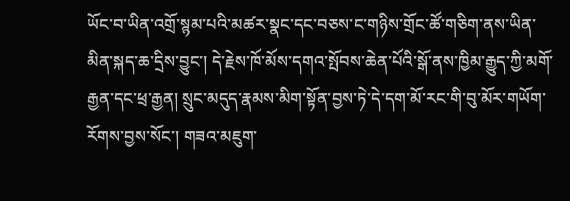ཡོང་བ་ཡིན་འགྲོ་སྙམ་པའི་མཚར་སྣང་དང་བཅས་ང་གཉིས་གྲོང་ཚོ་གཅིག་ནས་ཡིན་མིན་སྐད་ཆ་དྲིས་བྱུང་། དེ་རྗེས་ཁོ་མོས་དགའ་སྤོབས་ཆེན་པོའི་སྒོ་ནས་ཁྱིམ་རྒྱུད་ཀྱི་མགོ་རྒྱན་དང་ཕྲ་རྒྱན། སྲུང་མདུད་རྣམས་མིག་སྟོན་བྱས་ཏེ་དེ་དག་མོ་རང་གི་བུ་མོར་གཡོག་རོགས་བྱས་སོང་། གཟའ་མཇུག་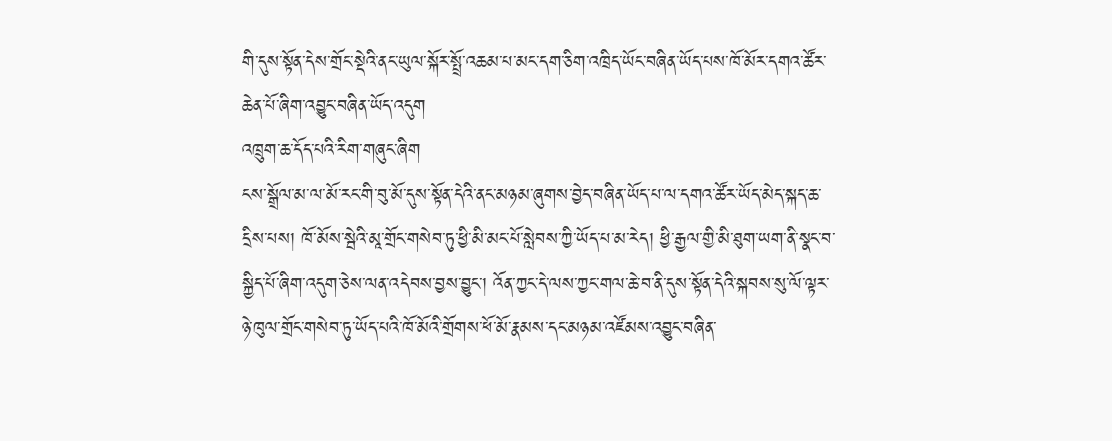གི་དུས་སྟོན་དེས་གྲོང་སྡེའི་ནང་ཡུལ་སྐོར་སྤྲོ་འཆམ་པ་མང་དག་ཅིག་འཁྲིད་ཡོང་བཞིན་ཡོད་པས་ཁོ་མོར་དགའ་ཚོར་ཆེན་པོ་ཞིག་འབྱུང་བཞིན་ཡོད་འདུག
འཁྲུག་ཆ་དོད་པའི་རིག་གཞུང་ཞིག
ངས་སྒྲོལ་མ་ལ་མོ་རང་གི་བུ་མོ་དུས་སྟོན་དེའི་ནང་མཉམ་ཞུགས་བྱེད་བཞིན་ཡོད་པ་ལ་དགའ་ཚོར་ཡོད་མེད་སྐད་ཆ་དྲིས་པས། ཁོ་མོས་སྦེའི་མཱ་གྲོང་གསེབ་ཏུ་ཕྱི་མི་མང་པོ་སླེབས་ཀྱི་ཡོད་པ་མ་རེད། ཕྱི་རྒྱལ་གྱི་མི་ཐུག་ཡག་ནི་སྣང་བ་སྐྱིད་པོ་ཞིག་འདུག་ཅེས་ལན་འདེབས་བྱས་བྱུང་། འོན་ཀྱང་དེ་ལས་ཀྱང་གལ་ཆེ་བ་ནི་དུས་སྟོན་དེའི་སྐབས་སུ་ལོ་ལྟར་ཉེ་ཁུལ་གྲོང་གསེབ་ཏུ་ཡོད་པའི་ཁོ་མོའི་གྲོགས་ཕོ་མོ་རྣམས་དང་མཉམ་འཛོམས་འབྱུང་བཞིན་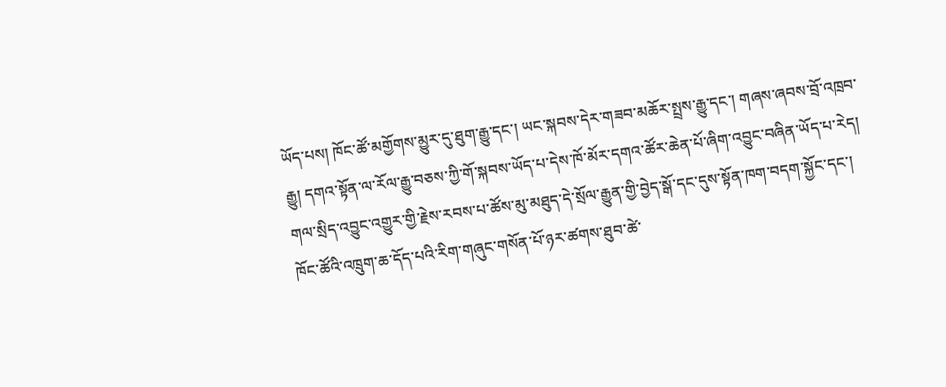ཡོད་པས། ཁོང་ཚོ་མགྱོགས་མྱུར་དུ་ཐུག་རྒྱུ་དང་། ཡང་སྐབས་དེར་གཟབ་མཆོར་སྤྲས་རྒྱུ་དང་། གཞས་ཞབས་བྲོ་འཁྲབ་རྒྱུ། དགའ་སྟོན་ལ་རོལ་རྒྱུ་བཅས་ཀྱི་གོ་སྐབས་ཡོད་པ་དེས་ཁོ་མོར་དགའ་ཚོར་ཆེན་པོ་ཞིག་འབྱུང་བཞིན་ཡོད་པ་རེད། གལ་སྲིད་འབྱུང་འགྱུར་གྱི་རྗེས་རབས་པ་ཚོས་མུ་མཐུད་དེ་སྲོལ་རྒྱུན་གྱི་བྱེད་སྒོ་དང་དུས་སྟོན་ཁག་བདག་སྐྱོང་དང་། ཁོང་ཚོའི་འཁྲུག་ཆ་དོད་པའི་རིག་གཞུང་གསོན་པོ་ཉར་ཚགས་ཐུབ་ཚེ་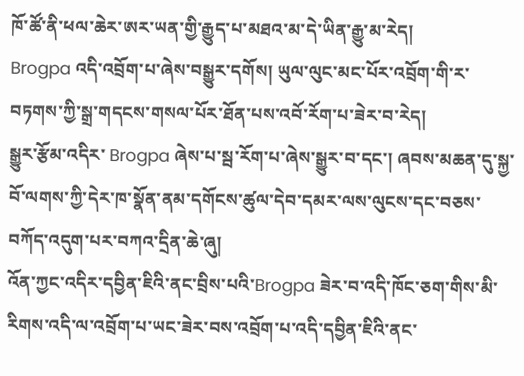ཁོ་ཚོ་ནི་ཕལ་ཆེར་ཨར་ཡན་གྱི་རྒྱུད་པ་མཐའ་མ་དེ་ཡིན་རྒྱུ་མ་རེད།
Brogpa འདི་འབྲོག་པ་ཞེས་བསྒྱུར་དགོས། ཡུལ་ལུང་མང་པོར་འབྲོག་གི་ར་བཏགས་ཀྱི་སྒྲ་གདངས་གསལ་པོར་ཐོན་པས་འབོ་རོག་པ་ཟེར་བ་རེད།
སྒྱུར་རྩོམ་འདིར་ Brogpa ཞེས་པ་སྦ་རོག་པ་ཞེས་སྒྱུར་བ་དང་། ཞབས་མཆན་དུ་སྐྱ་བོ་ལགས་ཀྱི་དེར་ཁ་སྣོན་ནམ་དགོངས་ཚུལ་དེབ་དམར་ལས་ལུངས་དང་བཅས་བཀོད་འདུག་པར་བཀའ་དྲིན་ཆེ་ཞུ།
འོན་ཀྱང་འདིར་དབྱིན་ཇིའི་ནང་བྲིས་པའི་Brogpa ཟེར་བ་འདི་ཁོང་ཅག་གིས་མི་རིགས་འདི་ལ་འབྲོག་པ་ཡང་ཟེར་བས་འབྲོག་པ་འདི་དབྱིན་ཇིའི་ནང་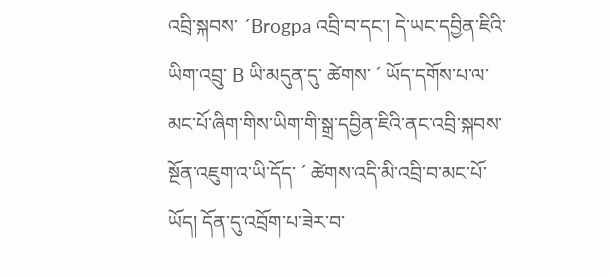འབྲི་སྐབས་ ´Brogpa འབྲི་བ་དང་། དེ་ཡང་དབྱིན་ཇིའི་ཡིག་འབྲུ་ B ཡི་མདུན་དུ་ ཚེགས་ ´ ཡོད་དགོས་པ་ལ་མང་པོ་ཞིག་གིས་ཡིག་གི་སྒྲ་དབྱིན་ཇིའི་ནང་འབྲི་སྐབས་སྔོན་འཇུག་འ་ཡི་དོད་ ´ ཚེགས་འདི་མི་འབྲི་བ་མང་པོ་ཡོད། དོན་དུ་འབྲོག་པ་ཟེར་བ་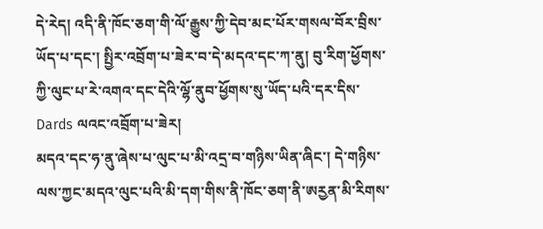དེ་རེད། འདི་ནི་ཁོང་ཅག་གི་ལོ་རྒྱུས་ཀྱི་དེབ་མང་པོར་གསལ་བོར་བྲིས་ཡོད་པ་དང་། སྤྱིར་འབྲོག་པ་ཟེར་བ་དེ་མདའ་དང་ཀ་ནུ། བུ་རིག་ཕྱོགས་ཀྱི་ལུང་པ་རེ་འགའ་དང་དེའི་ལྷོ་ནུབ་ཕྱོགས་སུ་ཡོད་པའི་དར་དིས་ Dards ལའང་འབྲོག་པ་ཟེར།
མདའ་དང་ཧ་ནུ་ཞེས་པ་ལུང་པ་མི་འདྲ་བ་གཉིས་ཡིན་ཞིང་། དེ་གཉིས་ལས་ཀྱང་མདའ་ལུང་པའི་མི་དག་གིས་ནི་ཁོང་ཅག་ནི་ཨརྱན་མི་རིགས་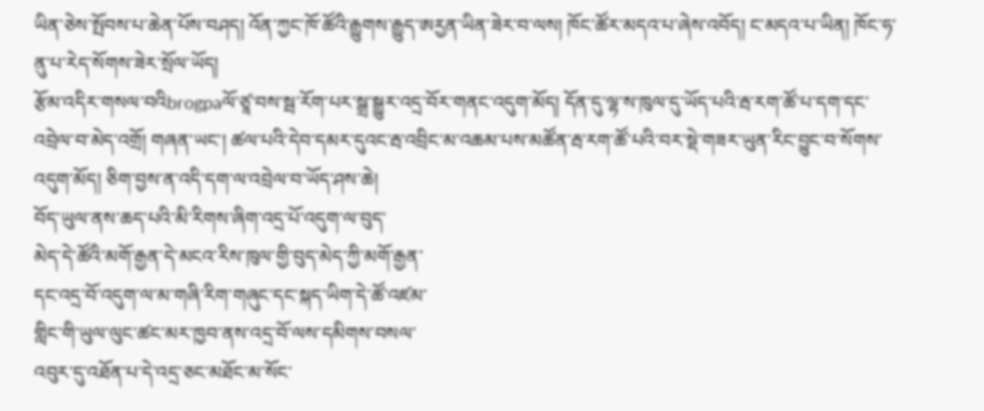ཡིན་ཅེས་སྤོབས་པ་ཆེན་པོས་བཤད། འོན་ཀྱང་ཁོ་ཚོའི་རྒྱུགས་རྒྱུད་ཨརྱན་ཡིན་ཟེར་བ་ལས། ཁོང་ཚོར་མདའ་པ་ཞེས་འབོད། ང་མདའ་པ་ཡིན། ཁོང་ཧ་ནུ་པ་རེད་སོགས་ཟེར་སྲོལ་ཡོད།
རྩོམ་འདིར་གསལ་བའིbrogpaལོ་ཙཱ་བས་སྦ་རོག་པར་སྒྲ་སྒྱུར་འདྲ་བོར་གནང་འདུག་མོད། དོན་དུ་ལྷ་ས་ཁུལ་དུ་ཡོད་པའི་རྦ་རག་ཚོ་པ་དག་དང་འབྲེལ་བ་མེད་འགྲོ། གཞན་ཡང་། ཚལ་པའི་དེབ་དམར་དུའང་རྦ་འབྲིང་མ་འཆམ་པས་མཚོན་རྦ་རག་ཚོ་པའི་བར་སྡེ་གཟར་ཡུན་རིང་བྱུང་བ་སོགས་འདུག་མོད། ཅིག་བྱས་ན་འདི་དག་ལ་འབྲེལ་བ་ཡོད་ཤས་ཆེ།
བོད་ཡུལ་ནས་ཆད་པའི་མི་རིགས་ཞིག་འདྲ་པོ་འདུག་ལ་བུད་
མེད་དེ་ཚོའི་མགོ་རྒྱན་དེ་མངའ་རིས་ཁུལ་གྱི་བུད་མེད་ཀྱི་མགོ་རྒྱན་
དང་འདྲ་བོ་འདུག་ལ་མ་གཞི་རིག་གཞུང་དང་སྐད་ཡིག་དེ་ཚོ་འཛམ་
གླིང་གི་ཡུལ་ལུང་ཚང་མར་ཁྱབ་ནས་འདྲ་བོ་ལས་དམིགས་བསལ་
འབུར་དུ་འཐོན་པ་དེ་འདྲ་ཅང་མཐོང་མ་སོང་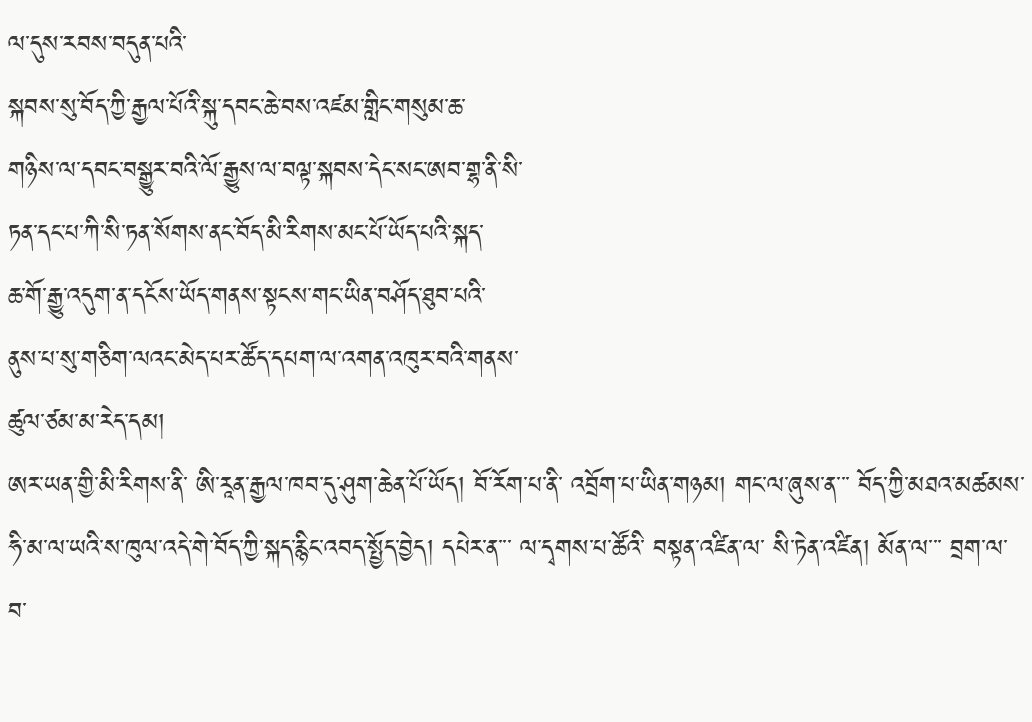ལ་དུས་རབས་བདུན་པའི་
སྐབས་སུ་བོད་ཀྱི་རྒྱལ་པོའི་སྐུ་དབང་ཆེ་བས་འཛམ་གླིང་གསུམ་ཆ་
གཉིས་ལ་དབང་བསྒྱུར་བའི་ལོ་རྒྱུས་ལ་བལྟ་སྐབས་དེང་སང་ཨབ་གྷ་ནི་སི་
ཏན་དང་པ་ཀི་སི་ཏན་སོགས་ནང་བོད་མི་རིགས་མང་པོ་ཡོད་པའི་སྐད་
ཆ་གོ་རྒྱུ་འདུག་ན་དངོས་ཡོད་གནས་སྟངས་གང་ཡིན་བཤོད་ཐུབ་པའི་
ནུས་པ་སུ་གཅིག་ལའང་མེད་པར་ཚོད་དཔག་ལ་འགན་འཁུར་བའི་གནས་
ཚུལ་ཙམ་མ་རེད་དམ།
ཨར་ཡན་གྱི་མི་རིགས་ནི་ ཨི་རཱན་རྒྱལ་ཁབ་དུ་ཤུག་ཆེན་པོ་ཡོད། བོ་རོག་པ་ནི་ འབྲོག་པ་ཡིན་གཉམ། གང་ལ་ཞུས་ན་་་ བོད་ཀྱི་མཐའ་མཚམས་ཧི་མ་ལ་ཡའི་ས་ཁུལ་འདེ་གེ་བོད་ཀྱི་སྐད་རྙིང་འབད་སྤྱོད་བྱེད། དཔེར་ན་་་ ལ་དྭགས་པ་ཚོའི་ བསྟན་འཛིན་ལ་ སི་ཏེན་འཛིན། མོན་ལ་་་ བྲག་ལ་ བ་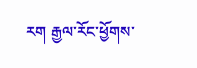རག རྒྱལ་རོང་ཕྱོགས་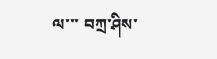ལ་་་ བཀྲ་ཤིས་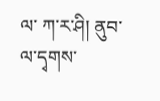ལ་ ཀ་ར་ཤི། ནུབ་ལ་དྭགས་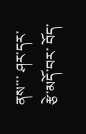ནས་་་ ཤར་དར་རྩེ་མདོ་བར་ བོད་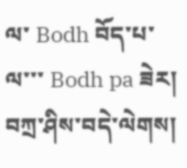ལ་ Bodh བོད་པ་ལ་་་ Bodh pa ཟེར། བཀྲ་ཤིས་བདེ་ལེགས།